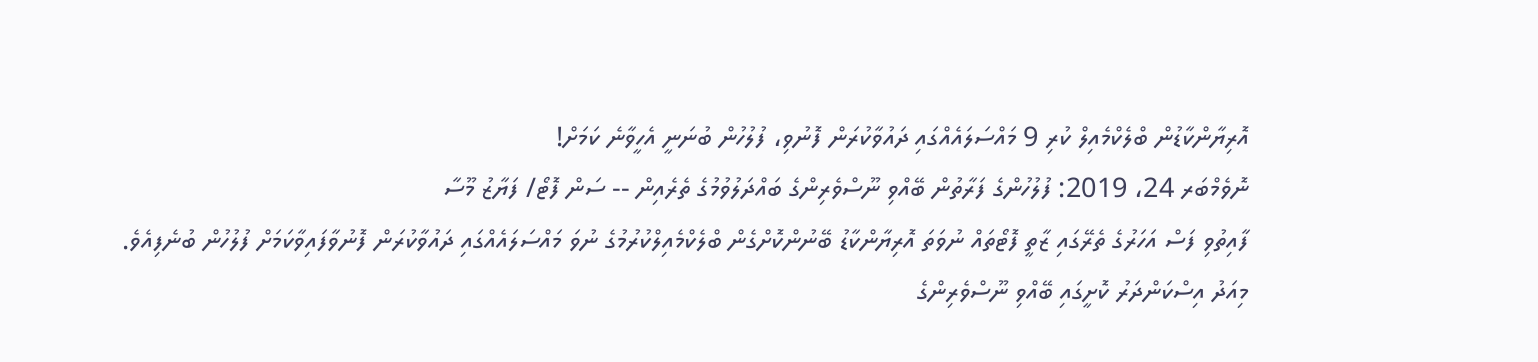އޮރިޔާންކާޑުން ބްލެކްމެއިލް ކުރި 9 މައްސަލައެއްގައި ދައުވާކުރަން ފޮނުވި، ފުލުހުން ބުނަނީ އެހީވާނެ ކަމަށް!
ނޮވެމްބަރ 24، 2019: ފުލުހުންގެ ފަރާތުން ބޭއްވި ނޫސްވެރިންގެ ބައްދަލުވުމުގެ ތެރެއިން -- ސަން ފޮޓޯ/ ފަޔާޒު މޫސާ
ފާއިތުވި ފަސް އަހަރުގެ ތެރޭގައި ޒާތީ ފޮޓޯތައް ނުވަތަ އޮރިޔާންކާޑު ބޭނުންކޮށްގެން ބްލެކްމެއިލްކުރުމުގެ ނުވަ މައްސަލައެއްގައި ދައުވާކުރަން ފޮނުވާފައިވާކަމަށް ފުލުހުން ބުނެފިއެވެ.
މިއަދު އިސްކަންދަރު ކޮށީގައި ބޭއްވި ނޫސްވެރިންގެ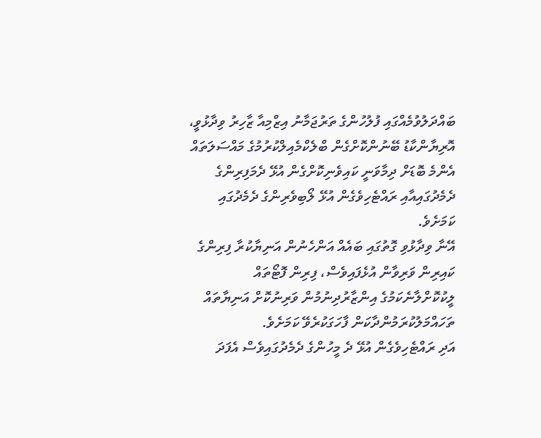ބައްދަލުވުމެއްގައި ފުލުހުންގެ ތަރުޖަމާނު އިޒްމިއާ ޒާހިރު ވިދާޅުވީ، އޮރިޔާންކާޑު ބޭނުންކޮށްގެން ބްލެކްމެއިލްކުރުމުގެ މައްސަލަތައް އެންމެ ބޮޑަށް ދިމާވަނީ ކައިވެނިކޮށްގެން އުޅޭ ދެމަފިރިންގެ ދެމެދުގައިއާއި ރައްޓެހިވެގެން އުޅޭ ލޯބިވެރިންގެ ދެމެދުގައި ކަމަށެވެ.
އޭނާ ވިދާޅުވި ގޮތުގައި ބައެއް އަންހެނުން އަނިޔާކުރާ ފިރިންގެ ކައިރިން ވަރިވާން އުޅެފައިވެސް، ފިރިން ފޮޓޯތައް ލީކުކޮށްލާނެކަމުގެ އިންޒާރުދިނުމުން ވަރިނުކޮށް އަނިޔާތައް ތަހައްމަލުކުރަމުންދާކަން ފާހަގަކުރެވޭ ކަމަށެވެ.
އަދި ރައްޓެހިވެގެން އުޅޭ ދެ މީހުންގެ ދެމެދުގައިވެސް އެފަދަ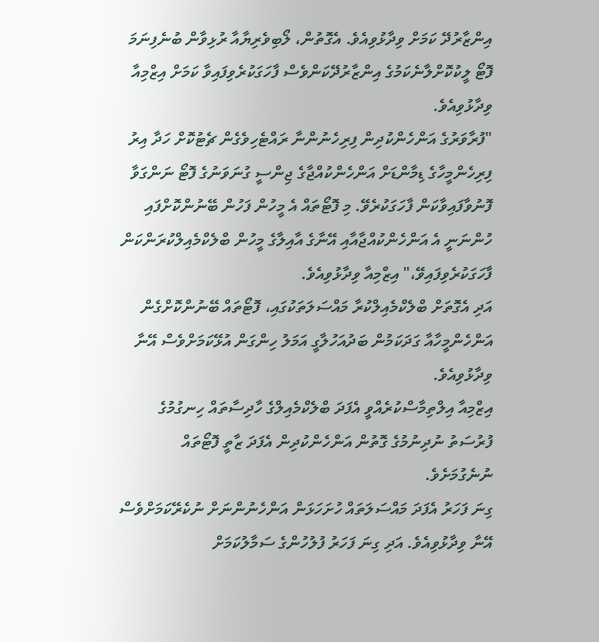އިންޒާރުދޭ ކަމަށް ވިދާޅުވިއެވެ. އެގޮތުން، ލޯބިވެރިޔާއާ ރުޅިވާން ބުނެފިނަމަ ފޮޓޯ ލީކުކޮށްލާނެކަމުގެ އިންޒާރުދޭކަންވެސް ފާހަގަކުރެވިފައިވާ ކަމަށް އިޒްމިއާ ވިދާޅުވިއެވެ.
"ފުރާވަރުގެ އަންހެންކުދިން ފިރިހެނުންނާ ރައްޓެހިވެގެން ޗެޓުކޮށް ހަދާ އިރު ފިރިހެންމީހާގެ ޑިމާންޑަށް އަންހެންކުއްޖާގެ ޖިންސީ ގުނަވަނުގެ ފޮޓޯ ނަންގަވާ ފޮނުވާފައިވާކަން ފާހަގަކުރެވޭ. މި ފޮޓޯތައް އެ މީހުން ފަހުން ބޭނުންކޮށްފައި ހުންނަނީ އެ އަންހެންކުއްޖާއާއި އޭނާގެ އާއިލާގެ މީހުން ބްލެކްމެއިލްކުރަންކަން ފާހަގަކުރެވިފައިވޭ،" އިޒްމިއާ ވިދާޅުވިއެވެ.
އަދި އެގޮތަށް ބްލެކްމެއިލްކުރާ މައްސަލަތަކުގައި، ފޮޓޯތައް ބޭނުންކޮށްގެން އަންހެންމީހާއާ ގަދަކަމުން ބަދުއަހުލާގީ އަމަލު ހިންގަން އުޅޭކަމަށްވެސް އޭނާ ވިދާޅުވިއެވެ.
އިޒްމިއާ އިލްތިމާސްކުރެއްވީ އެފަދަ ބްލެކްމެއިލްގެ ހާދިސާތައް ހިނގުމުގެ ފުރުސަތު ނުދިނުމުގެ ގޮތުން އަންހެންކުދިން އެފަދަ ޒާތީ ފޮޓޯތައް ނުނެގުމަށެވެ.
ގިނަ ފަހަރު އެފަދަ މައްސަލަތައް ހުށަހަޅަން އަންހެނުންނަށް ނުކެރޭކަމަށްވެސް އޭނާ ވިދާޅުވިއެވެ. އަދި ގިނަ ފަހަރު ފުލުހުންގެ ސަމާލުކަމަށް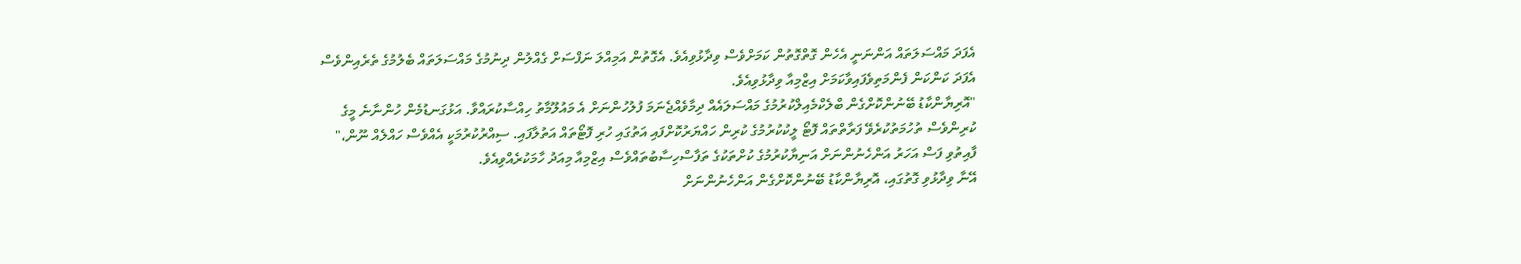އެފަދަ މައްސަލަތައް އަންނަނީ އެހެން ގޮތްގޮތުން ކަމަށްވެސް ވިދާޅުވިއެވެ. އެގޮތުން އަމިއްލަ ނަފްސަށް ގެއްލުން ދިނުމުގެ މައްސަލަތައް ބެލުމުގެ ތެރެއިންވެސް އެފަދަ ކަންކަން ފެންމަތިވެފައިވާކަމަށް އިޒްމިއާ ވިދާޅުވިއެވެ.
"އޮރިޔާންކާޑު ބޭނުންކޮށްގެން ބްލެކްމެއިލްކުރުމުގެ މައްސަލައެއް ދިމާވެއްޖެނަމަ ފުލުހުންނަށް އެ މައުލޫމާތު ހިއްސާކުރައްވާ. އަޅުގަނޑުމެން ހުންނާނެ މީގެ ކުރިންވެސް ތުހުމަތުކުރެވޭ ފަރާތްތައް ފޮޓޯ ލީކުކުރުމުގެ ކުރިން ހައްޔަރުކޮށްފައި އަތުގައި ހުރި ފޮޓޯތައް އަތުލާފައި. ސިއްރުކުރުމަކީ އެއްވެސް ހައްލެއް ނޫން،"
ފާއިތުވި ފަސް އަހަރު އަންހެނުންނަށް އަނިޔާކުރުމުގެ ކުށްތަކުގެ ތަފާސްހިސާބުތައްވެސް އިޒްމިއާ މިއަދު ހާމަކުރެއްވިއެވެ.
އޭނާ ވިދާޅުވި ގޮތުގައި، އޮރިޔާންކާޑު ބޭނުންކޮށްގެން އަންހެނުންނަށް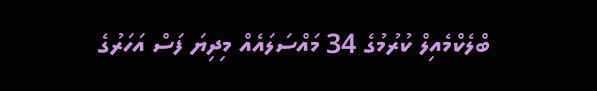ބްލެކްމެއިލް ކުރުމުގެ 34 މައްސަލައެއް މިދިޔަ ފަސް އަހަރުގެ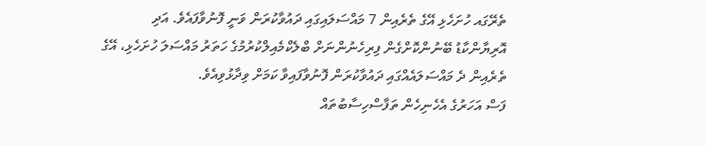ތެރޭގައ ހުށަހެޅި އޭގެ ތެރެއިން 7 މައްސަލައިގައި ދައުވާކުރަން ވަނީ ފޮނުވާފައެވެ. އަދި އޮރިޔާންކާޑު ބޭނުންކޮށްގެން ފިރިހެނުންނަށް ބްލެކްމެއިލްކުރުމުގެ ހަތަރު މައްސަލަ ހުށަހެޅި، އޭގެ ތެރެއިން ދެ މައްސަލައެއްގައި ދައުވާކުރަން ފޮނުވާފައިވާ ކަމަށް ވިދާޅުވިއެވެ.
ފަސް އަހަރުގެ އެހެނިހެން ތަފާސްހިސާބުތައް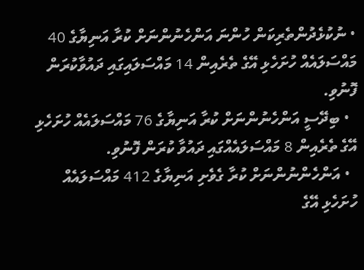• ނުކުޅެދުންތެރިކަން ހުންނަ އަންހެނުންނަށް ކުރާ އަނިޔާގެ 40 މައްސަލައެއް ހުށަހެޅި އޭގެ ތެރެއިން 14 މައްސަލައިގައި ދައުވާކުރަން ފޮނުވި.
  • ބިދޭސީ އަންހެނުންނަށް ކުރާ އަނިޔާގެ 76 މައްސަލައެއް ހުށަހެޅި އޭގެ ތެރެއިން 8 މައްސަލައެއްގައި ދައުވާ ކުރަން ފޮނުވި.
  • އަންހެންނުންނަށް ކުރާ ގެވެށި އަނިޔާގެ 412 މައްސަލައެއް ހުށަހެޅި އޭގެ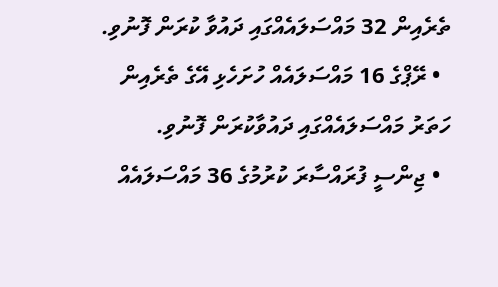ތެރެއިން 32 މައްސަލައެއްގައި ދައުވާ ކުރަން ފޮނުވި.
  • ރޭޕްގެ 16 މައްސަލައެއް ހުށަހެޅި އޭގެ ތެރެއިން ހަތަރު މައްސަލައެއްގައި ދައުވާކުރަން ފޮނުވި.
  • ޖިންސީ ފުރައްސާރަ ކުރުމުގެ 36 މައްސަލައެއް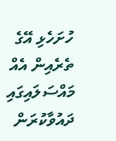ހުށަހެޅި އޭގެ ތެރެއިން އެއް މައްސަލައިގައި ދައުވާކުރަން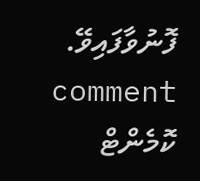ފޮނުވާފައިވޭ.
comment ކޮމެންޓް